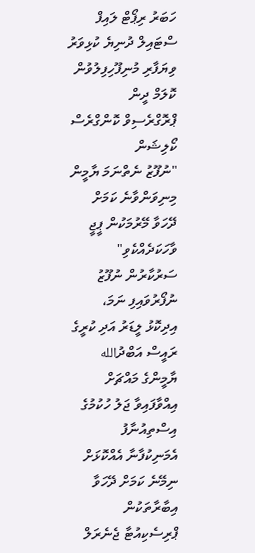ހަބަރު ރިޕޯޓް ލައިފް ސްޓައިލް ދުނިޔެ ކުޅިވަރު ވިޔަފާރި މުނިފޫހިފިލުވުން ކޮލަމް ދީން
ޕްރޮގްރެސިވް ކޮންގްރެސް ކޯލިޝަން
"ނުފޫޒު ނެތްނަމަ ޔާމީން މިނިވަންވާނެ ކަމަށް ދޭހަވާ މޭރުމަކުން ޕީޖީ ވާހަކަދެއްކެވި"
ސަރުކާރުން ނުފޫޒު ނުފޯރުވައިފި ނަމަ، އިދިކޮޅު ލީޑަރު އަދި ކުރީގެ ރައީސް އަބްދުالله ޔާމީންގެ މައްޗަށް އިއްވާފައިވާ ޖަލު ހުކުމުގެ އިސްތިއުނާފު އެމަނިކުފާނާ އެއްކޮޅަށް ނިމޭނެ ކަމަށް ދޭހަވާ އިބާރާތަކުން ޕްރިސެކިއުޓާ ޖެނެރަލް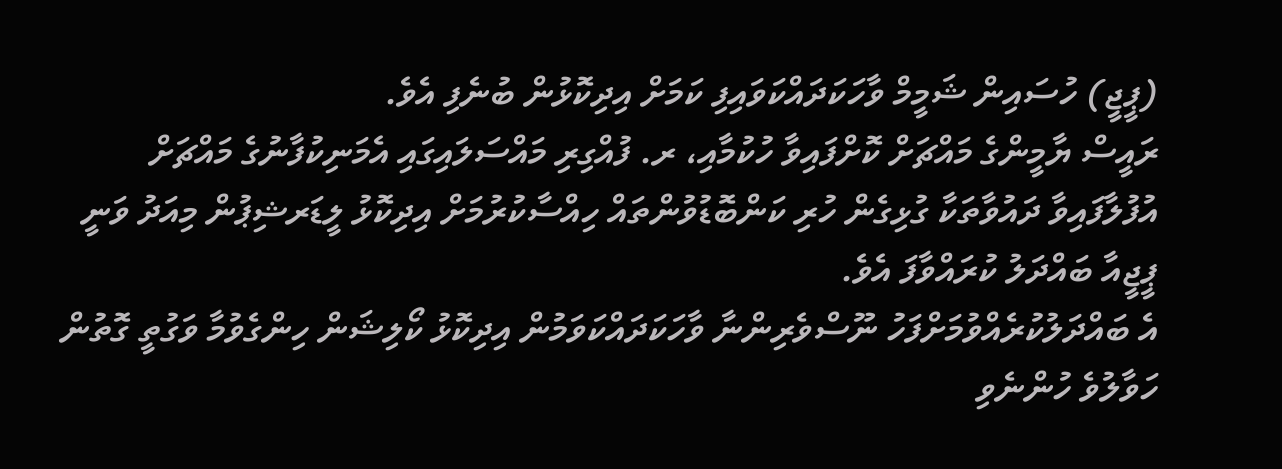(ޕީޖީ) ހުސައިން ޝަމީމް ވާހަކަދައްކަވައިފި ކަމަށް އިދިކޮޅުން ބުނެފި އެވެ.
ރައީސް ޔާމީންގެ މައްޗަށް ކޮށްފައިވާ ހުކުމާއި، ރ. ފުއްގިރި މައްސަލައިގައި އެމަނިކުފާނުގެ މައްޗަށް އުފުލާފައިވާ ދައުވާތަކާ ގުޅިގެން ހުރި ކަންބޮޑުވުންތައް ހިއްސާކުރުމަށް އިދިކޮޅު ލީޑަރޝިޕުން މިއަދު ވަނީ ޕީޖީއާ ބައްދަލު ކުރައްވާފަ އެވެ.
އެ ބައްދަލުކުރެއްވުމަށްފަހު ނޫސްވެރިންނާ ވާހަކަދައްކަވަމުން އިދިކޮޅު ކޯލިޝަން ހިންގެވުމާ ވަގުތީ ގޮތުން ހަވާލުވެ ހުންނެވި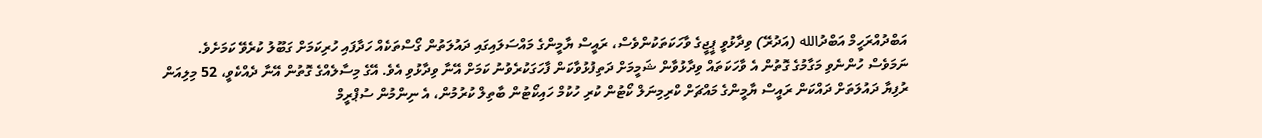އަބްދުއްރަހީމް އަބްދުالله (އަދުރޭ) ވިދާޅުވީ ޕީޖީގެ ވާހަކަތަކުންވެސް، ރައީސް ޔާމީންގެ މައްސަލައިގައި ދައުލަތުން ގޯސްތަކެއް ހަދާފައި ހުރިކަމަށް ގަބޫލު ކުރެވޭ ކަމަށެވެ.
ނަމަވެސް ހުންނެވި މަގާމުގެ ގޮތުން އެ ވާހަކަތައް ވިދާޅުވާން ޝަމީމަށް ދަތިފުޅުވާކަން ފާހަގަކުރެވުނު ކަމަށް އޭނާ ވިދާޅުވި އެވެ. އޭގެ މިސާލެއްގެ ގޮތުން އޭނާ ދެއްކެވީ، 52 މިލިއަން ރުފިޔާ ދައުލަތަށް ދައްކަން ރައީސް ޔާމީންގެ މައްޗަށް ކްރިމިނަލް ކޯޓުން ކުރި ހުކުމް ހައިކޯޓުން ބާތިލް ކުރުމުން، އެ ނިންމުން ސުޕްރީމް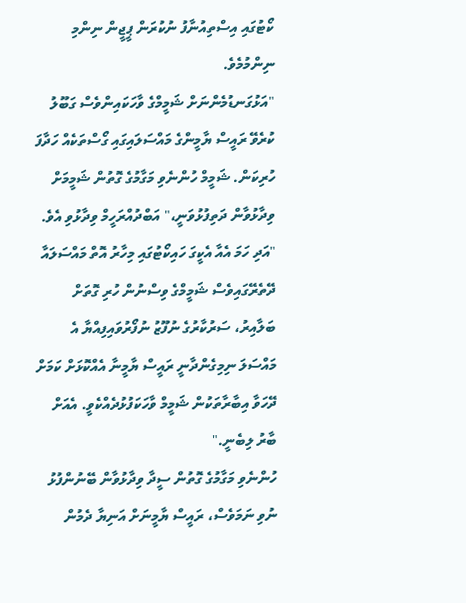ކޯޓުގައި އިސްތިއުނާފު ނުކުރަން ޕީޖީން ނިންމި ނިންމުމެވެ.
"އަޅުގަނޑުމެންނަށް ޝަމީމްގެ ވާހަކައިންވެސް ގަބޫލު ކުރެވޭ ރައީސް ޔާމީންގެ މައްސަލައިގައި ގޯސްތަކެއް ހަދާފަ ހުރިކަން. ޝަމީމް ހުންނެވި މަގާމުގެ ގޮތުން ޝަމީމަށް ވިދާޅުވާން ދަތިފުޅުވަނީ،" އަބްދުއްރަހީމް ވިދާޅުވި އެވެ.
"އަދި ހަމަ އެއާ އެކީގަ ހައިކޯޓުގައި މިހާރު އޮތް މައްސަލައާ ދޭތެރޭގައިވެސް ޝަމީމްގެ ވިސްނުން ހުރި ގޮތަށް ބަލާއިރު، ސަރުކާރުގެ ނުފޫޒު ނުފޯރުވައިފިއްޔާ އެ މައްސަލަ ނިމިގެންދާނީ ރައީސް ޔާމީނާ އެއްކޮޅަށް ކަމަށް ދޭހަވާ އިބާރާތަކުން ޝަމީމް ވާހަކަފުޅުދެއްކެވީ. އެއަށް ބާރު ލިބެނީ."
ހުންނެވި މަގާމުގެ ގޮތުން ސީދާ ވިދާޅުވާން ބޭނުންފުޅު ނުވި ނަމަވެސް، ރައީސް ޔާމީނަށް އަނިޔާ ދެމުން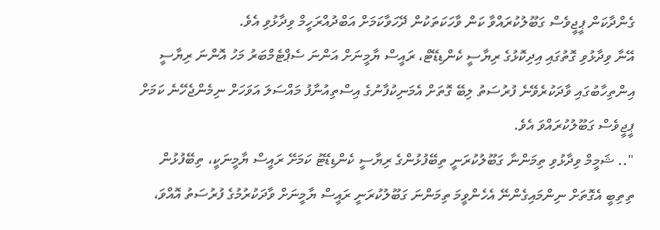ގެންދާކަން ޕީޖީވެސް ގަބޫލުކުރައްވާ ކަން ވާހަކަތަކުން ދޭހަވާކަމަށް އަބްދުއްރަހީމް ވިދާޅުވި އެވެ.
އޭނާ ވިދާޅުވި ގޮތުގައި އިދިކޮޅުގެ ރިޔާސީ ކެންޑިޑޭޓް، ރައީސް ޔާމީނަށް އަންނަ ސެޕްޓެމްބަރު މަހު އޮންނަ ރިޔާސީ އިންތިހާބުގައި ވާދަކުރެވޭނެ ފުރުސަތު ލިބޭ ގޮތަށް އެމަނިކުފާނުގެ އިސްތިއުނާފު މައްސަލަ އަވަހަށް ނިމެންޖެހޭނެ ކަމަށް ޕީޖީވެސް ގަބޫލުކުރައްވަ އެވެ.
".. ޝަމީމް ވިދާޅުވި ތިމަންނާ ގަބޫލުކުރަނީ ތިބޭފުޅުންގެ ރިޔާސީ ކެންޑިޑޭޓު ކަމަށޭ ރައީސް ޔާމީނަކީ، ތިބޭފުޅުން ތިތިބީ އެގޮތަށް ނިންމައިގެންނޭ އެހެންވީމަ ތިމަންނަ ގަބޫލުކުރަނީ ރައީސް ޔާމީނަށް ވާދަކުރުމުގެ ފުރުސަތު އޮއްވަ،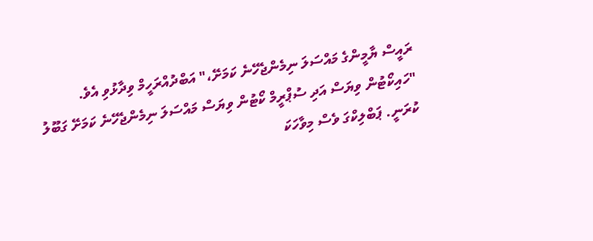ރައީސް ޔާމީންގެ މައްސަލަ ނިމެންޖެހޭނެ ކަމަށޭ،" އަބްދުއްރަހީމް ވިދާޅުވި އެވެ.
"ހައިކޯޓުން ވިޔަސް އަދި ސުޕްރީމް ކޯޓުން ވިޔަސް މައްސަލަ ނިމެންޖެހޭނެ ކަމަށޭ ގަބޫލު ކުރަނީ. ޕަބްލިކްގަ ވެސް މިވާހަކަ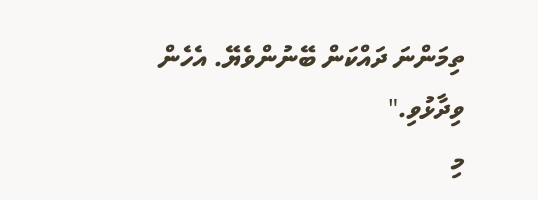ތިމަންނަ ދައްކަން ބޭނުންވެޔޭ. އެހެން ވިދާޅުވި."
މި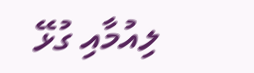ލިއުމާއި ގުޅޭ